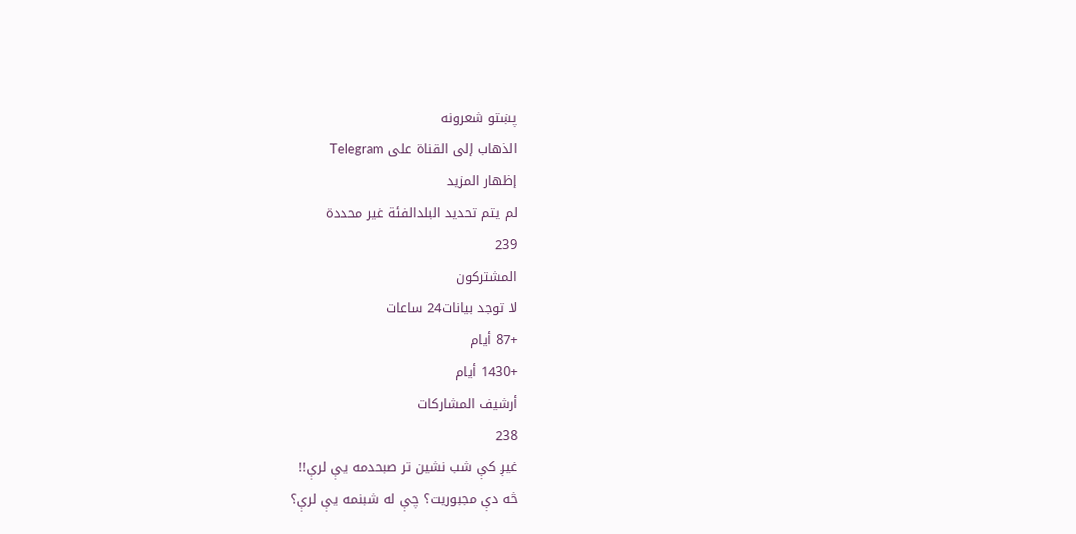پښتو شعرونه
الذهاب إلى القناة على Telegram
إظهار المزيد
لم يتم تحديد البلدالفئة غير محددة
239
المشتركون
لا توجد بيانات24 ساعات
+87 أيام
+1430 أيام
أرشيف المشاركات
238
غیږ کې شب نشین تر صبحدمه یې لرې!!
څه دې مجبوریت؟ چې له شبنمه یې لرې؟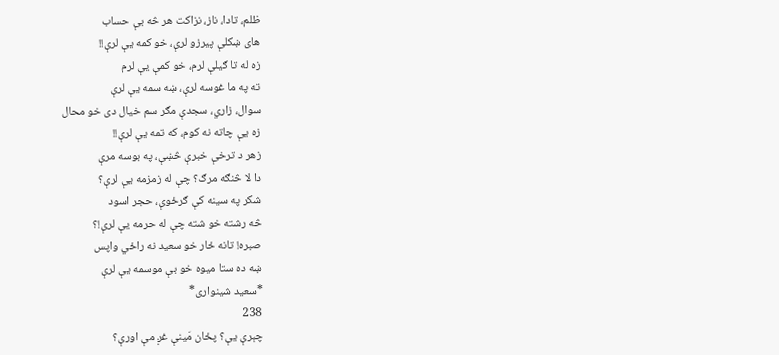ظلم، تادا، ناز، نزاکت هر څه بې حساب
های ښکلې پیرزو لرې، خو کمه یې لرې!!
زه له تا ګیلې لرم، خو کمې یې لرم
ته په ما غوسه لرې، ښه سمه یې لرې
سوال، زاري، سجدې مګر سم خیال دی خو محال
زه یې چاته نه کوم، که تمه یې لرې!!
زهر د ترخې خبرې څښې، په بوسه مرې
دا لا څنګه مرګ؟ چې له زمزمه یې لرې؟
شکر په سینه کې ګرځوې، حجر اسود
څه رشته خو شته چې له حرمه یې لرې!؟
صبره! تانه ځار خو سعید نه راځي واپس
ښه ده ستا میوه خو بې موسمه یې لرې
*سعید شینواری*
238
چېرې يې؟ پځان مَينې غږ مې اورې؟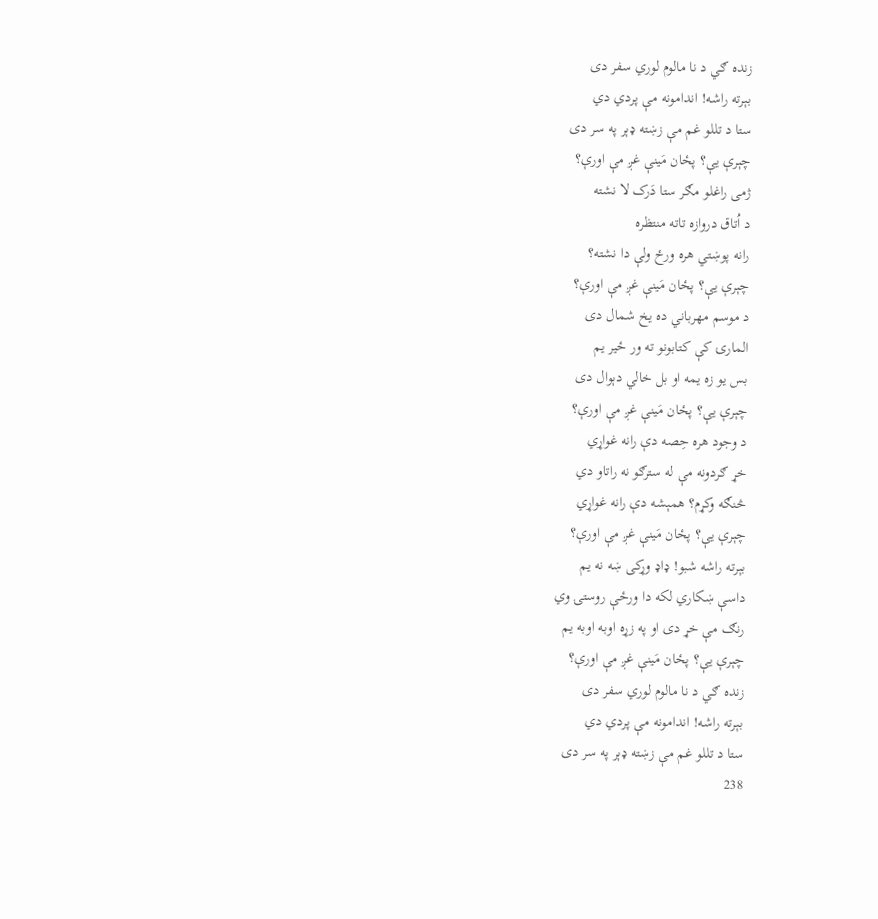زنده ګي د نا مالوم لوري سفر دی
بېرته راشه! اندامونه مې پردي دي
ستا د تللو غم مې زښته ډېر په سر دی
چېرې يې؟ پځان مَينې غږ مې اورې؟
ژمی راغلو مګر ستا دَرک لا نشته
د اُتاق دروازه تاته منتظره
رانه پوښتي هره ورځ ولې دا نشته؟
چېرې يې؟ پځان مَينې غږ مې اورې؟
د موسم مهرباني ده يخ شمال دی
المارۍ کې کتابونو ته ور ځير يم
بس يو زه يمه او بل خالي دېوال دی
چېرې يې؟ پځان مَينې غږ مې اورې؟
د وجود هره حِصه دې رانه غواړي
خړ ګردونه مې له سترګو نه راتاو دي
څنګه وکړم؟ همېشه دې رانه غواړي
چېرې يې؟ پځان مَينې غږ مې اورې؟
بېرته راشه شبو! ډاډ وړکی ښه نه يم
داسې ښکاري لکه دا ورځې روستۍ وي
رنګ مې خړ دی او په زړه اوبه اوبه يم
چېرې يې؟ پځان مَينې غږ مې اورې؟
زنده ګي د نا مالوم لوري سفر دی
بېرته راشه! اندامونه مې پردي دي
ستا د تللو غم مې زښته ډېر په سر دی
238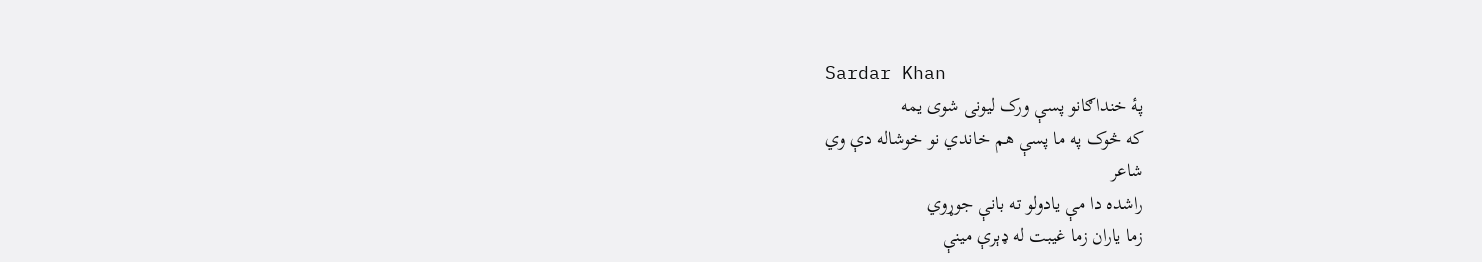Sardar Khan
پۀ خنداګانو پسې ورک ليونی شوی یمه
که څوک په ما پسې هم خاندي نو خوشاله دې وي
شاعر
راشده دا مې یادولو ته بانې جوړوي
زما ياران زما غیبت له ډېرې مينې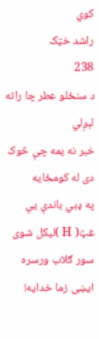کوي
راشد خټک
238
د سنځلو عطر چا راته لېږلي
خبر نه يمه چې څوک دی له کومځايه
په ډبي باندې يې غټ( H )ليکل شوی
سور ګلاب ورسره ايښی زما خدايه!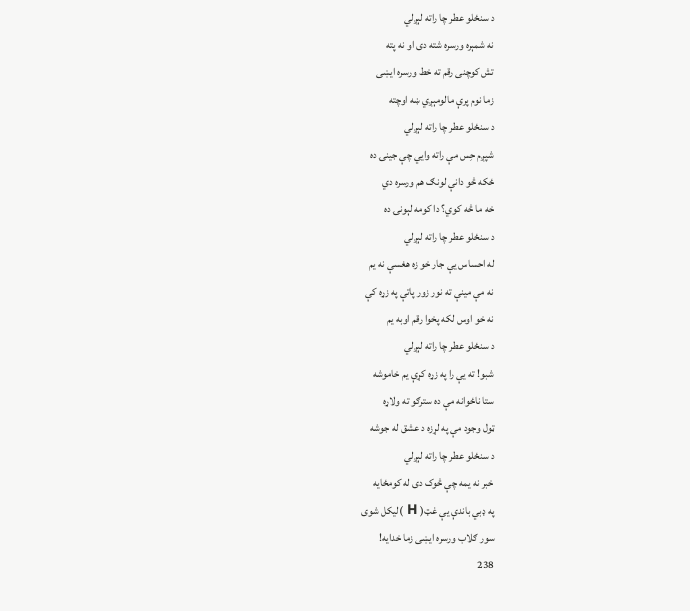د سنځلو عطر چا راته لېږلي
نه شمېره ورسره شته دی او نه پته
تش کوچنی رقم ته خط ورسره ايښی
زما نوم پرې مالومېږي ښه اوچته
د سنځلو عطر چا راته لېږلي
شپږم حِس مې راته وايي چې جينۍ ده
ځکه څو دانې لونګ هم ورسره دي
خه ما څه کوي؟ دا کومه لېونۍ ده
د سنځلو عطر چا راته لېږلي
له احساس يې جار خو زه هغسې نه يم
نه مې مينې ته نور زور پاتې په زړه کې
نه خو اوس لکه پخوا رقم اوبه يم
د سنځلو عطر چا راته لېږلي
شبو! ته يې را په زړه کړې يم خاموشه
ستا ناځوانه مې ده سترګو ته ولاړه
ټول وجود مې په لړزه د عشق له جوشه
د سنځلو عطر چا راته لېږلي
خبر نه يمه چې څوک دی له کومځايه
په ډبي باندې يې غټ( H )ليکل شوی
سور ګلاب ورسره ايښی زما خدايه!
238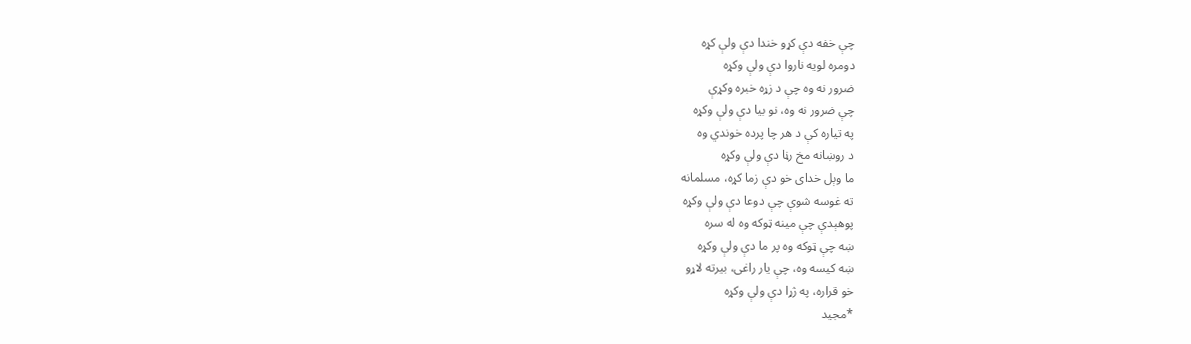چې خفه دې کړو خندا دې ولې کړه
دومره لویه ناروا دې ولې وکړه
ضرور نه وه چې د زړه خبره وکړې
چې ضرور نه وه، نو بیا دې ولې وکړه
په تیاره کې د هر چا پرده خوندي وه
د روښانه مخ رڼا دې ولې وکړه
ما وېل خدای خو دې زما کړه، مسلمانه
ته غوسه شوې چې دوعا دې ولې وکړه
پوهېدې چې مینه ټوکه وه له سره
ښه چې ټوکه وه پر ما دې ولې وکړه
ښه کیسه وه، چې یار راغی، بیرته لاړو
خو قراره، په ژړا دې ولې وکړه
*مجيد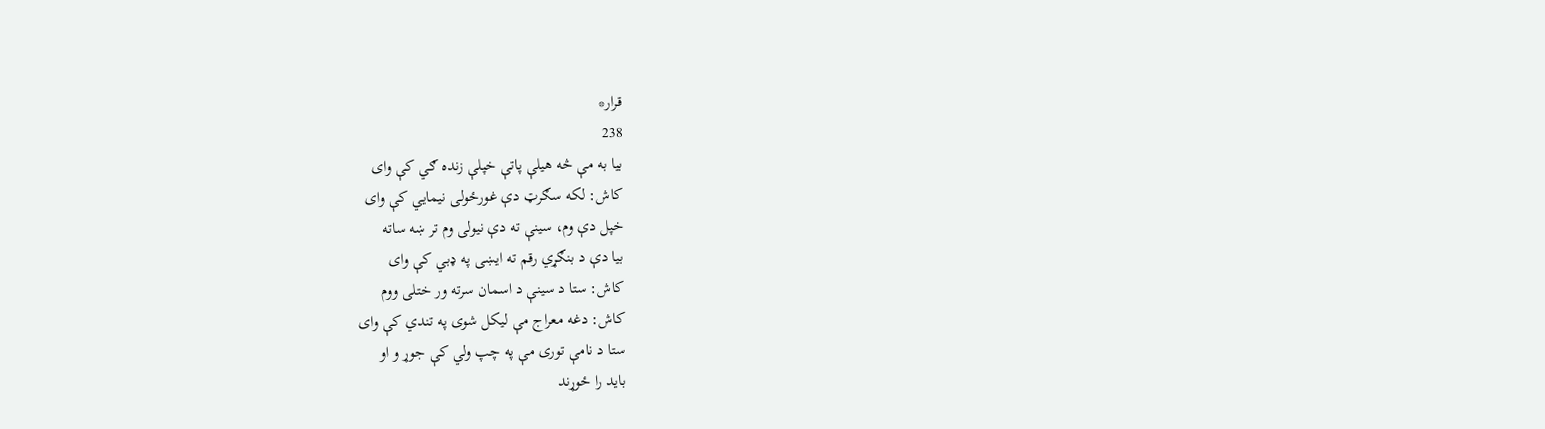قرار*
238
بيا به مې څه هيلې پاتې خپلې زنده ګي کې وای
کاش: لکه سګرټ دې غورځولی نيمايي کې وای
خپل دې وم، سينې ته دې نيولی وم تر ښه ساته
بيا دې د بنګړي رقم ته ايښی په ډبي کې وای
کاش: ستا د سينې د اسمان سرته ور ختلی ووم
کاش: دغه معراج مې ليکل شوی په تندي کې وای
ستا د نامې توری مې په چپ ولي کې جوړ و او
بايد را ځوړند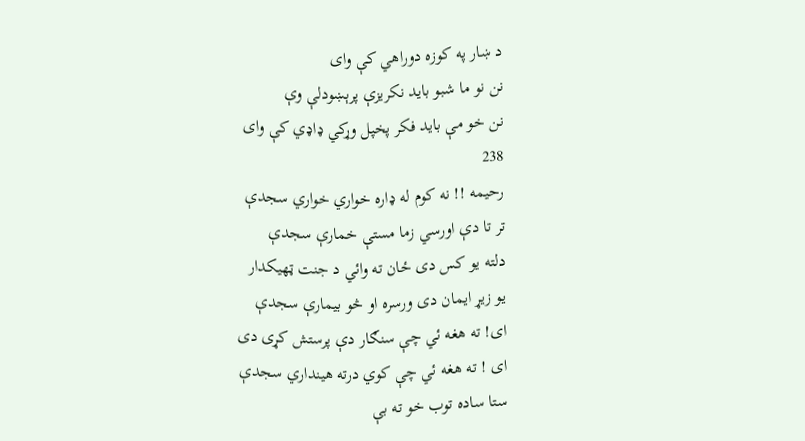د ښار په کوزه دوراهي کې وای
نن نو ما شبو بايد نکريزې پرېښودلې وې
نن خو مې بايد فکر پخپل وړکي ډاډي کې وای
238
رحيمه !! نه کوم له ډاره خواري خواري سجدې
تر تا دې اورسي زما مستې خمارې سجدې
دلته يو کس دی ځان ته وائي د جنت ټهيکدار
يو زيړ ايمان دی ورسره او څو بيمارې سجدې
ای! ته هغه ئي چې سنګار دې پرستش کړی دی
ای ! ته هغه ئي چې کوي درته هينداري سجدې
ستا ساده توب خو ته بې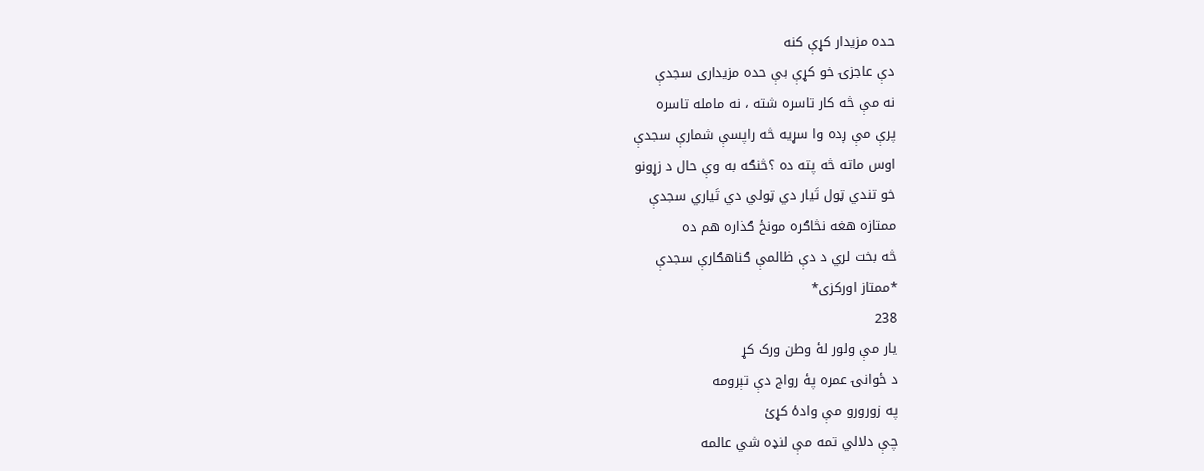حده مزيدار کړې کنه
دې عاجزۍ خو کړې بې حده مزيداری سجدې
نه مې څه کار تاسره شته ، نه مامله تاسره
پرې مې ږده وا سړيه څه راپسې شمارې سجدې
اوس ماته څه پته ده ؟څنګه به وې حال د زړونو
خو تندي ټول تَيار دي ټولي دي تَياري سجدې
ممتازه هغه نڅاګره مونځ ګذاره هم ده
څه بخت لري د دې ظالمې ګناهګارې سجدې
*ممتاز اورکزی*
238
يار مې ولور لۀ وطن ورک کړ
د ځوانۍ عمره پۀ رواج دې تېرومه
په زورورو مې وادۀ کړئ
چې دلالي تمه مې لنډه شي عالمه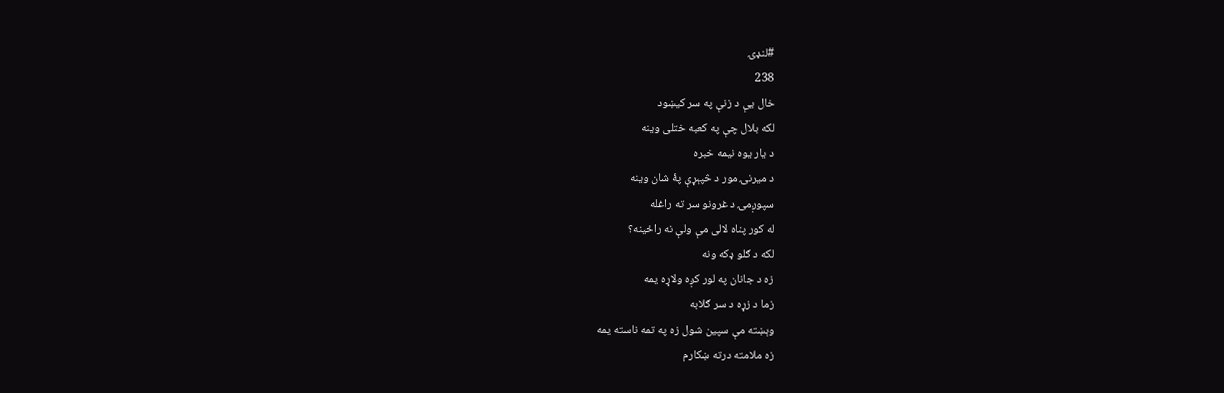#لنډۍ
238
خال یې د زنې په سر کیښود
لکه بلال چې په کعبه ختلی وینه
د یار یوه نیمه خبره
د میرنۍ مور د څپېړې پۀ شان وینه
سپوږمۍ د غرونو سر ته راغله
له کور پناه لالی مې ولې نه راځینه؟
لکه د ګلو ډکه ونه
زه د جانان په لور کږه ولاړه یمه
زما د زړه د سر ګلابه
وېښته مې سپين شول زه په تمه ناسته يمه
زه ملامته درته ښکارم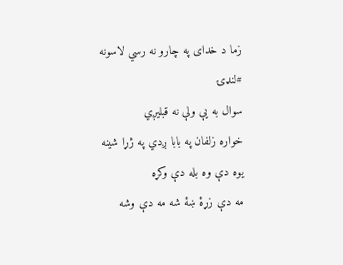زما د خدای په چارو نه رسي لاسونه
#لنډۍ
سوال به يې ولې نه قبليږي
خواره زلفان په بابا ږدي په ژړا شينه
یوه دې وه بله دې وکړه
مه دې زړۀ ښۀ شه مه دې وشه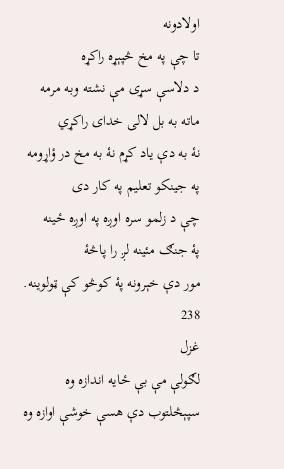اولادونه
تا چې په مخ څپېړه راکړه
د دلاسې سړی مې نشته وبه مرمه
ماته به بل لالی خدای راکړي
نۀ به دې ياد کړم نۀ به مخ در ؤاړومه
په جینکو تعلیم په کار دی
چې د زلمو سره اوږه په اوږه ځينه
پۀ جنګ مئینه لږ را پاڅۀ
مور دې خېرونه پۀ کوڅو کې ټولوينه.
238
غزل
لګولې مې بې ځایه اندازه وه
سپېڅلتوب دې هسې خوشې اوازه وه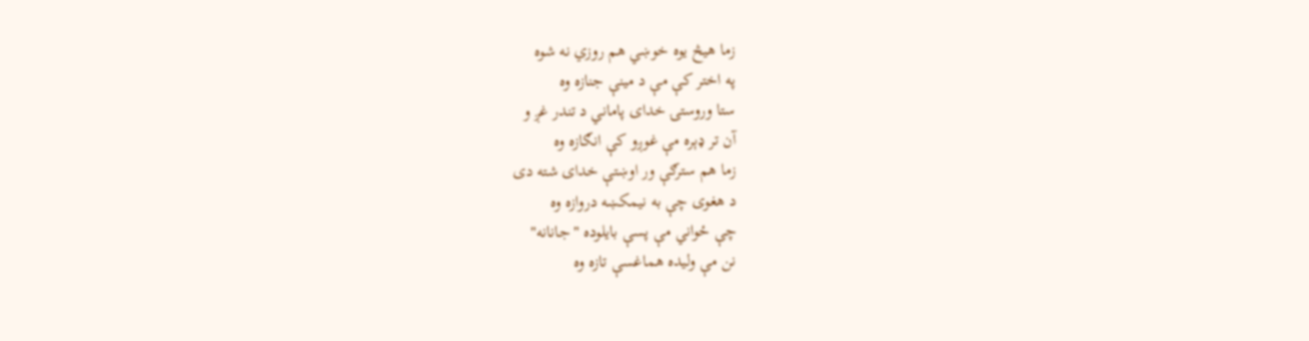زما هیڅ یوه خوښي هم روزي نه شوه
په اختر کې مې د مینې جنازه وه
ستا وروستۍ خدای پاماني د تندر غږ و
آن تر ډېره مې غوږو کې انګازه وه
زما هم سترګې ور اوښتې خدای شته دی
د هغوی چې به نیمکښه دروازه وه
چې ځواني مې پسې بایلوده "جانانه"
نن مې ولیده هماغسې تازه وه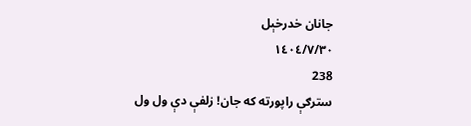جانان خدرخېل
١٤٠٤/٧/٣٠
238
سترګې راپورته که جان! زلفې دې ول ول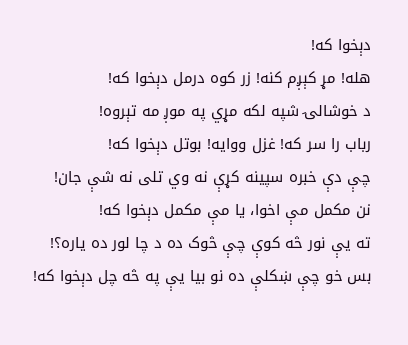دېخوا که!
هله! مړ کېږم کنه! زر کوه درمل دېخوا که!
د خوشالۍ شپه لکه مړي په موږ مه تېروه!
رباب را سر که! غزل ووایه! بوتل دېخوا که!
چې دې خبره سپینه کړې نه وي تلی نه شې جان!
نن مکمل مې اخوا، یا مې مکمل دېخوا که!
ته یې نور څه کوې چې څوک ده د چا لور ده یاره؟!
بس خو چې ښکلې ده نو بیا یې په څه چل دېخوا که!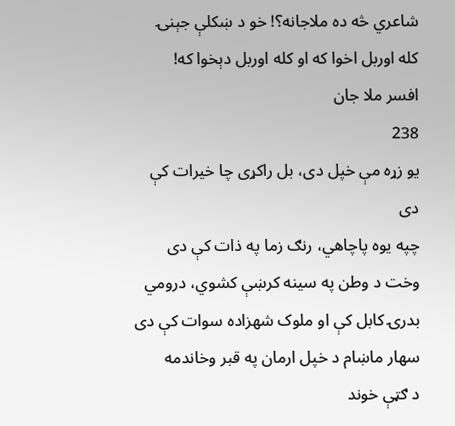شاعري څه ده ملاجانه؟! خو د ښکلې جېنۍ
کله اوربل اخوا که او کله اوربل دېخوا که!
افسر ملا جان
238
یو زړه مې خپل دی، بل راکړی چا خیرات کې دی
چپه یوه پاچاهي، رنګ زما په ذات کې دی
وخت د وطن په سینه کرښې کشوي، درومي
بدرۍ کابل کې او ملوک شهزاده سوات کې دی
سهار ماښام د خپل ارمان په قبر وخاندمه
د ګټې خوند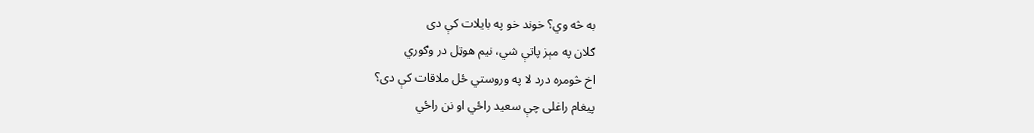به څه وي؟ خوند خو په بایلات کې دی
ګلان په مېز پاتې شي، نیم هوټل در وګوري
اخ څومره درد لا په وروستي ځل ملاقات کې دی؟
پیغام راغلی چې سعید راځي او نن راځي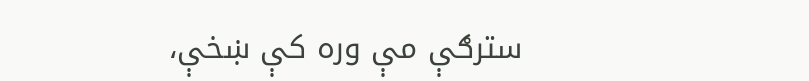سترګې مې وره کې ښخې،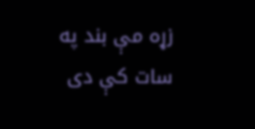زړه مې بند په سات کې دی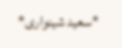*سعيد شينواری*